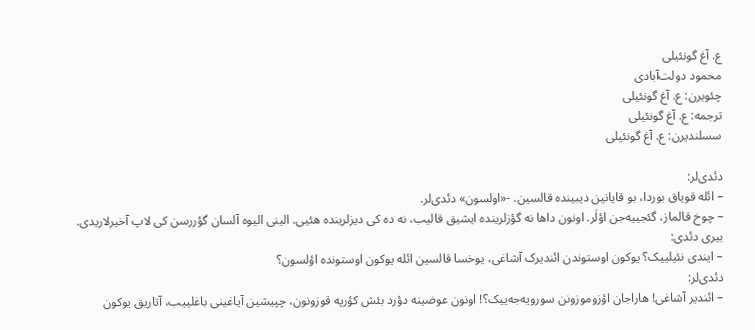ع. آغ‌ گونئیلی
محمود دولت‌آبادی
چئویرن: ع. آغ‌ گونئیلی
ترجمه: ع. آغ‌ گونئیلی
سسلندیرن: ع. آغ‌ گونئیلی

دئدی‌لر:
– ائله قویاق بوردا، بو قایانین دیبینده قالسین. -«اولسون» دئدی‌لر.
– چوخ قالماز، گئجییه‌جن اؤلَر. اونون داها نه گؤزلرینده ایشیق قالیب، نه ده کی دیزلرینده هئیی. الینی الیوه آلسان گؤررسن کی لاپ آخیرلاریدی.
بیری دئدی:
– ایندی نئیلییک؟ یوکون اوستوندن ائندیرک آشاغی، یوخسا قالسین ائله یوکون اوستونده اؤلسون؟
دئدی‌لر:
– ائندیر آشاغی! هاراجان اؤزوموزونن سورویه‌جه‌ییک؟! اونون عوضینه دؤرد بئش کؤرپه قوزونون، چپیشین آیاغینی باغلییب، آتاریق یوکون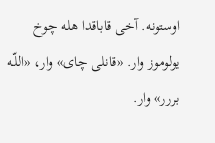اوستونه. آخی قاباقدا هله چوخ یولوموز وار. «قانلی چای» وار، «اللّـه بررر» وار.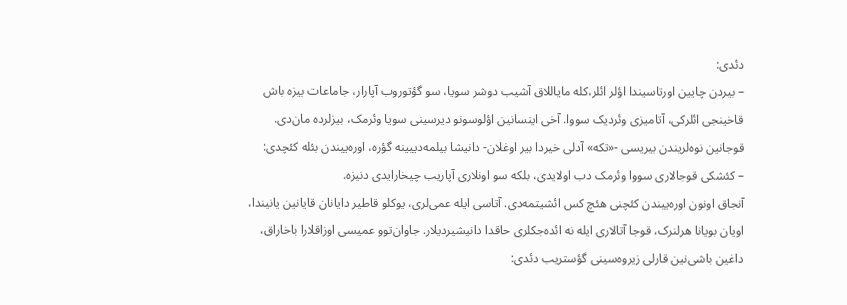دئدی:
– بیردن چایین اورتاسیندا اؤلر ائلر،کله مایاللاق آشیب دوشر سویا، سو گؤتوروب آپارار، جاماعات بیزه باش قاخینجی ائلرکی، آتامیزی وئردیک سووا. آخی اینسانین اؤلوسونو دیرسینی سویا وئرمک، بیزلرده مان‌دی.
قوجانین نوه‌لریندن بیریسی -«تکه» آدلی خیردا بیر اوغلان- دانیشا بیلمه‌دییینه گؤره، اوره‌ییندن بئله کئچدی:
– کئشکی قوجالاری سووا وئرمک دب اولایدی، بلکه سو اونلاری آپاریب چیخارایدی دنیزه.
آنجاق اونون اوره‌ییندن کئچنی هئچ کس ائشیتمه‌دی. آتاسی ایله عمی‌لری، یوکلو قاطیر دایانان قایانین یانیندا، اویان بویانا هرلنرک، قوجا آتالاری ایله نه ائده‌جکلری حاقدا دانیشیردیلار. جاوان‌توو عمیسی اوزاقلارا باخاراق، داغین باشی‌نین قارلی زیروه‌سینی گؤستریب دئدی: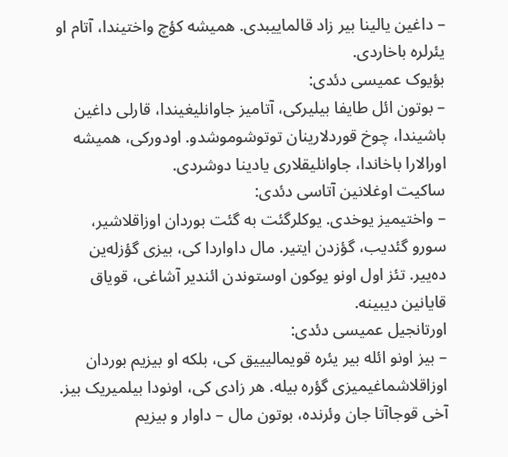– داغین یالینا بیر زاد قالماییبدی. همیشه کؤچ واختیندا، آتام او یئرلره باخاردی.
بؤیوک عمیسی دئدی:
– بوتون ائل طایفا بیلیرکی، آتامیز جاوانلیغیندا، قارلی داغین باشیندا، چوخ قوردلارینان توتوشوموشدو. اودورکی، همیشه اورالارا باخاندا، جاوانلیقلاری یادینا دوشردی.
ساکیت اوغلانین آتاسی دئدی:
– واختیمیز یوخدی. یوکلرگئت به گئت بوردان اوزاقلاشیر، سورو گئدیب، گؤزدن ایتیر. مال داواردا کی، بیزی گؤزله‌ین ده‌ییر. تئز اول اونو یوکون اوستوندن ائندیر آشاغی، قویاق قایانین دیبینه.
اورتانجیل عمیسی دئدی:
– بیز اونو ائله بیر یئره قویمالیییق کی، بلکه او بیزیم بوردان اوزاقلاشماغیمیزی گؤره بیله. هر زادی کی، اونودا بیلمیریک بیز. آخی قوجا‌آتا جان وئرنده، بوتون مال – داوار و بیزیم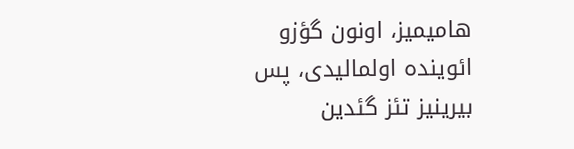هامیمیز، اونون گؤزو ائوینده اولمالیدی، پس بیرینیز تئز گئدین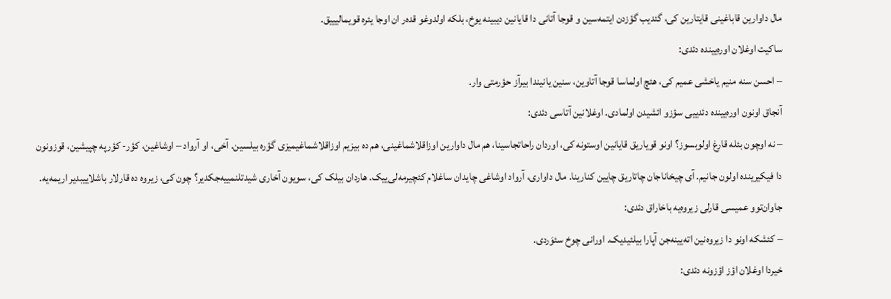مال داوارین قاباغینی قایتارین کی، گئدیب گؤزدن ایتمه‌سین و قوجا آتانی دا قایانین دیبینه یوخ، بلکه اولدوغو قده‌ر ان اوجا یئره قویمالیییق.
ساکیت اوغلان اوره‌یینده دئدی:
– احسن سنه منیم یاخشی عمیم کی، هئچ اولماسا قوجا آتاوین، سنین یانیندا بیرآز حؤرمتی وار.
آنجاق اونون اوره‌یینده دئدییی سؤزو ائشیدن اولمادی. اوغلانین آتاسی دئدی:
– نه اوچون بئله قارغ اولوبسوز؟ اونو قویاریق قایانین اوستونه کی، اوردان راحاتجاسینا، هم مال داوارین اوزاقلاشماغینی، هم ده بیزیم اوزاقلاشماغیمیزی گؤره بیلسین. آخی، او آرواد – اوشاغین، کؤر- کؤرپه چپیشین، قوزونون دا فیکیرینده اولون جانیم. آی چیخاناجان چاتاریق چایین کنارینا. مال داواری، آرواد اوشاغی چایدان ساغلام کئچیرمه‌لی‌ییک. هاردان بیلک کی، سویون آخاری شیدتلنمییه‌جکدیر؟ چون کی، زیروه ده قارلار باشلاییبدیر اریمه‌یه.
جاوان‌توو عمیسی قارلی زیروه‌یه باخاراق دئدی:
– کئشکه اونو دا زیروه‌نین اته‌یینه‌جن آپارا بیلئیدیک. اورانی چوخ سئوَردی.
خیردا اوغلان اؤز اؤزونه دئدی: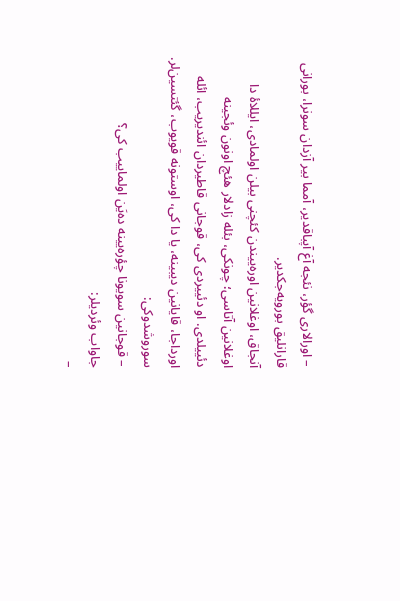– اورالاری گؤر، نئجه آغ آپباقدیر، آمما بیر آزدان سونرا، بورانی قارانلیق بورویه‌جکدیر.
آنجاق، اوغلانین اوره‌ییندن کئچنی بیلن اولمادی، ایللاۀ دا اوغلانین آتاسی؛ چونکی، بئله زادلار هئچ اونون وئجینه دئییلدی. او دئییردی کی، قوجانی قاطیردان ائندیریب، ائله اورداجا، قایانین دیبینه، یا دا کی، اوستونه قویوب، گئتسین‌لر. سوروشدوکی:
– قوجانین سویونا چؤره‌یینه ده‌یَن اولماییب کی؟
جاواب وئردیلر:
–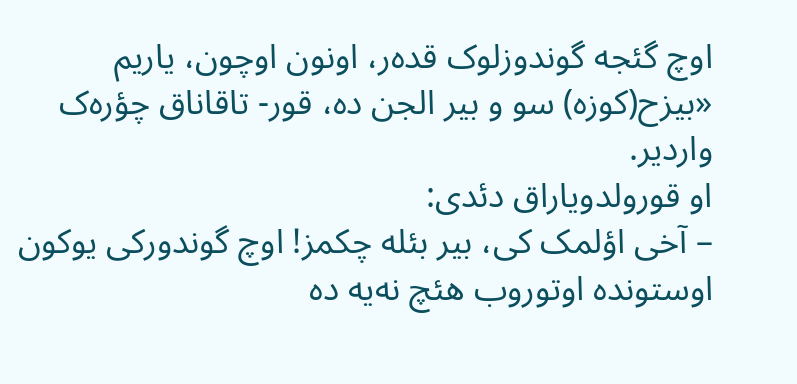اوچ گئجه گوندوزلوک قده‌ر، اونون اوچون، یاریم «بیزح(کوزه) سو و بیر الجن ده، قور- تاقاناق چؤره‌ک واردیر.
او قورولدویاراق دئدی:
– آخی اؤلمک کی، بیر بئله چکمز! اوچ گوندورکی یوکون اوستونده اوتوروب هئچ نه‌یه ده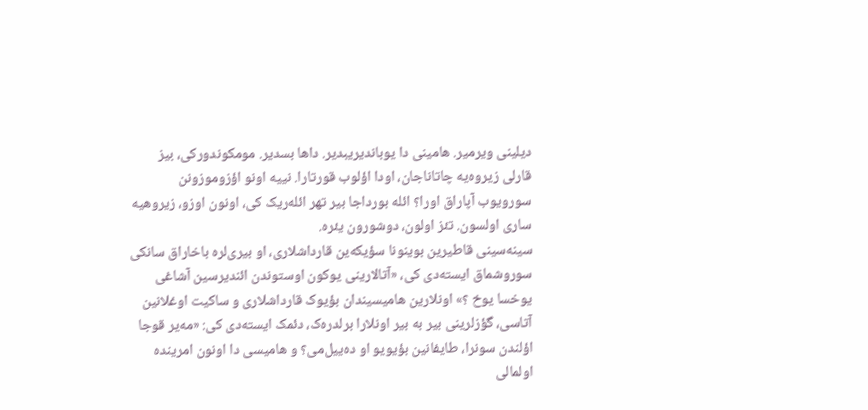دیلینی ویرمیر. هامینی دا یوباندیریبدیر. داها بسدیر. مومکوندورکی، بیز قارلی زیروه‌یه چاتاناجان، اودا اؤلوب قورتارا. نییه اونو اؤزوموزونن سورویوب آپاراق اورا؟ ائله بورداجا بیر تهر ائله‌ریک کی، اونون اوزو، زیروهیه ساری اولسون. تئز اولون، دوشورون یئره.
سینه‌سینی قاطیرین بوینونا سؤیکه‌ین قارداشلاری، او بیری‌لره باخاراق سانکی سوروشماق ایسته‌دی کی، «آتالارینی یوکون اوستوندن ائندیرسین آشاغی یوخسا یوخ ؟» اونلارین هامیسیندان بؤیوک قارداشلاری و ساکیت اوغلانین آتاسی، گؤزلرینی بیر به بیر اونلارا برلدره‌ک، دئمک ایسته‌دی کی: «مه‌یر قوجا اؤلندن سونرا، طایفانین بؤیویو او ده‌ییل‌می؟ و هامیسی دا اونون امرینده اولمالی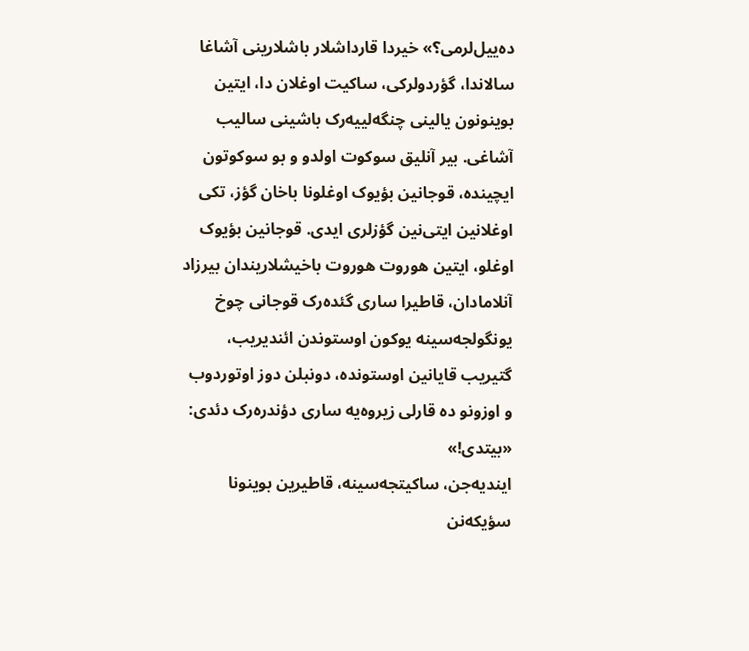ده‌ییل‌لرمی؟» خیردا قارداشلار باشلارینی آشاغا سالاندا، گؤردولرکی، ساکیت اوغلان دا، ایتین بوینونون یالینی چنگه‌لییه‌رک باشینی سالیب آشاغی. بیر آنلیق سوکوت اولدو و بو سوکوتون ایچینده، قوجانین بؤیوک اوغلونا باخان گؤز، تکی اوغلانین ایتی‌نین گؤزلری ایدی. قوجانین بؤیوک اوغلو، ایتین هوروت هوروت باخیشلاریندان بیرزاد آنلامادان، قاطیرا ساری گئده‌رک قوجانی چوخ یونگولجه‌سینه یوکون اوستوندن ائندیریب، گتیریب قایانین اوستونده، دونبلن دوز اوتوردوب و اوزونو ده قارلی زیروه‌یه ساری دؤندره‌رک دئدی: «بیتدی!»
ایندیه‌جن، ساکیتجه‌سینه، قاطیرین بوینونا سؤیکه‌نن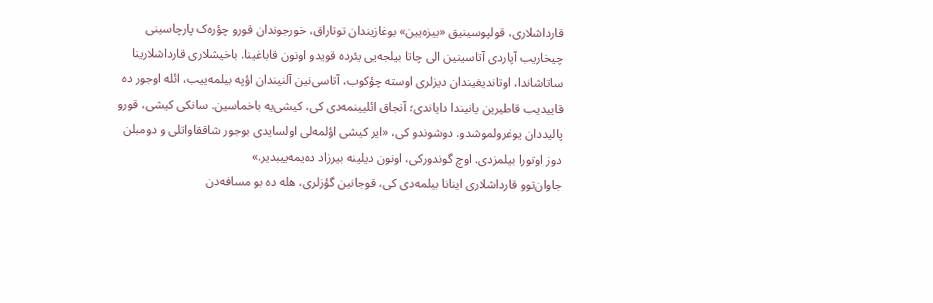قارداشلاری، قولپوسینیق «بیزه‌یین» بوغازیندان توتاراق، خورجوندان قورو چؤره‌ک پارچاسینی چیخاریب آپاردی آتاسینین الی چاتا بیلجه‌یی یئرده قویدو اونون قاباغینا. باخیشلاری قارداشلارینا ساتاشاندا، اوتاندیغیندان دیزلری اوسته چؤکوب، آتاسی‌نین آلنیندان اؤپه بیلمه‌ییب، ائله اوجور ده قاییدیب قاطیرین یانیندا دایاندی؛ آنجاق ائلیینمه‌دی کی، کیشی‌یه باخماسین. سانکی کیشی، قورو پالیددان یوغرولموشدو. دوشوندو کی، «ایر کیشی اؤلمه‌لی اولسایدی بوجور شاققاواتلی و دومبلن دوز اوتورا بیلمزدی. اوچ گوندورکی، اونون دیلینه بیرزاد ده‌یمه‌ییبدیر.»
جاوان‌توو قارداشلاری اینانا بیلمه‌دی کی، قوجانین گؤزلری، هله ده بو مسافه‌دن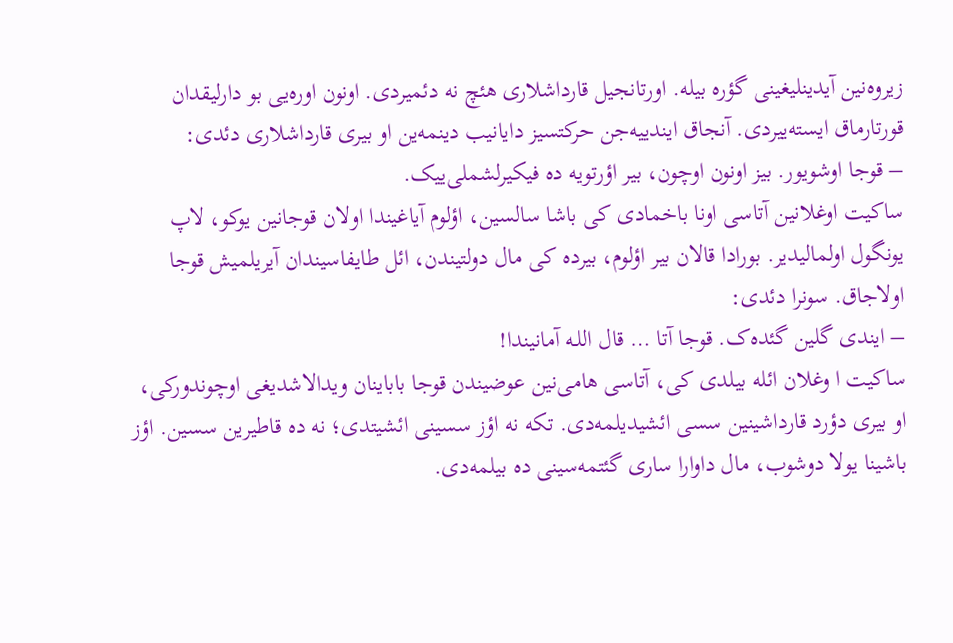زیروه‌نین آیدینلیغینی گؤره بیله. اورتانجیل قارداشلاری هئچ نه دئمیردی. اونون اوره‌یی بو دارلیقدان قورتارماق ایسته‌ییردی. آنجاق ایندییه‌جن حرکتسیز دایانیب دینمه‌ین او بیری قارداشلاری دئدی:
– قوجا اوشویور. بیز اونون اوچون، بیر اؤرتویه‌ ده فیکیرلشملی‌ییک.
ساکیت اوغلانین آتاسی اونا باخمادی کی باشا سالسین، اؤلوم آیاغیندا اولان قوجانین یوکو، لاپ یونگول اولمالیدیر. بورادا قالان بیر اؤلوم، بیرده کی مال دولتیندن، ائل طایفاسیندان آیریلمیش قوجا اولاجاق. سونرا دئدی:
– ایندی گلین گئده‌ک. قوجا آتا … قال اللـه آمانیندا!
ساکیت ا وغلان ائله بیلدی کی، آتاسی هامی‌نین عوضیندن قوجا باباینان ویدالاشدیغی اوچوندورکی، او بیری دؤرد قارداشینین سسی ائشیدیلمه‌دی. تکه نه اؤز سسینی ائشیتدی؛ نه ده قاطیرین سسین. اؤز باشینا یولا دوشوب، مال داوارا ساری گئتمه‌سینی ده بیلمه‌دی.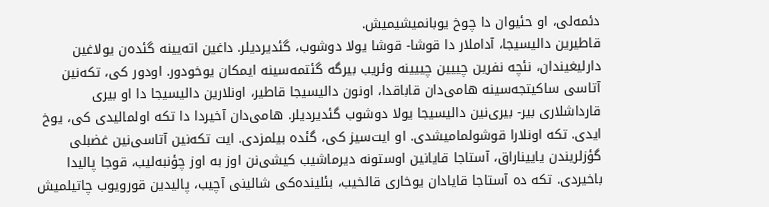دئمه‌لی، او حئیوان دا چوخ یوبانمیشیمیش.
قاطیرین دالیسیجا، آداملار دا قوشا- قوشا یولا دوشوب، گئدیردیلر. داغین اته‌یینه گئده‌ن یولاغین دارلیغیندان، نئچه نفرین چییین چییینه وئریب بیرگه گئتمه‌سینه ایمکان یوخودور. اودور کی، تکه‌نین آتاسی ساکیتجه‌سینه هامی‌دان قاباقدا، اونون دالیسیجا قاطیر، اونلارین دالیسیجا دا او بیری قارداشلاری بیر- بیری‌نین دالیسیجا یولا دوشوب گئدیردیلر. هامی‌دان آخیردا دا تکه اولمالیدی کی، یوخ ایدی. تکه اونلارا قوشولمامیشدی. او ایت‌سیز کی، گئده بیلمزدی. ایت تکه‌نین آتاسی‌نین غضبلی گؤزلریندن یاییناراق، آستاجا قایانین اوستونه دیرماشیب کیشی‌نن اوز به اوز چؤنبه‌لیب، قوجا پالیدا باخیردی. تکه ده آستاجا قایادان یوخاری قالخیب، بئلینده‌کی شالینی آچیب، پالیدین قورویوب چاتیلمیش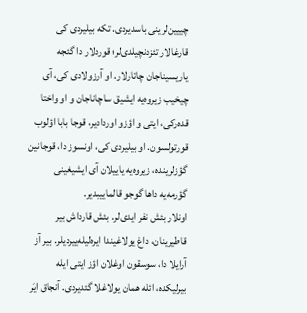چییین‌لرینی باسدیردی. تکه بیلیردی کی قارغالار تئزدنچیلدی‌لر؛ قوردلار دا گئجه یاریسیناجان چاتارلار. او آرزولادی کی، آی چیخیب زیروه‌یه ایشیق ساچاناجان و او واختا قده‌رکی، ایتی و اؤزو اوردادیر، قوجا بابا اؤلوب قورتولسون. او بیلیردی کی، اونسوز دا، قوجانین گؤزلرینده، زیروه‌یه یاییلان آی ایشیغینی گؤرمه‌یه داها گوجو قالماییبدیر.
اونلار بئش نفر ایدی‌لر. بئش قارداش بیر قاطیرینان، داغ یولاغیندا ایره‌لیله‌ییردیلر. بیر آز آرایلا دا، سوسقون اوغلان اؤز ایتی ایله بیرلیکده، ائله همان یولاغلا گئدیردی. آنجاق ایَر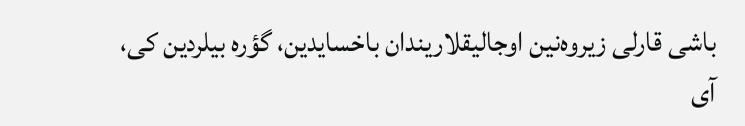باشی قارلی زیروه‌نین اوجالیقلاریندان باخسایدین، گؤره بیلردین کی، آی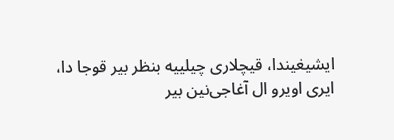ایشیغیندا، قیچلاری چیلییه بنظر بیر قوجا دا، ایری اویرو ال آغاجی‌نین بیر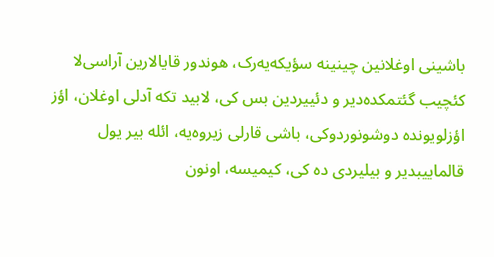باشینی اوغلانین چینینه سؤیکه‌یه‌رک، هوندور قایالارین آراسی‌لا کئچیب گئتمکده‌دیر و دئییردین بس کی، لابید تکه آدلی اوغلان، اؤز اؤزلویونده دوشونوردوکی، باشی قارلی زیروه‌یه، ائله بیر یول قالماییبدیر و بیلیردی ده کی، کیمیسه، اونون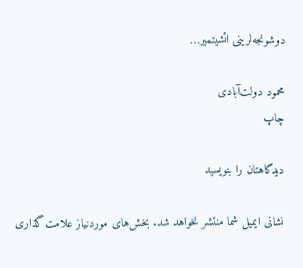دوشونجه‌لرینی ائشیتمیر…

محمود دولت‌آبادی
چاپ

دیدگاهتان را بنویسید

نشانی ایمیل شما منتشر نخواهد شد. بخش‌های موردنیاز علامت‌گذاری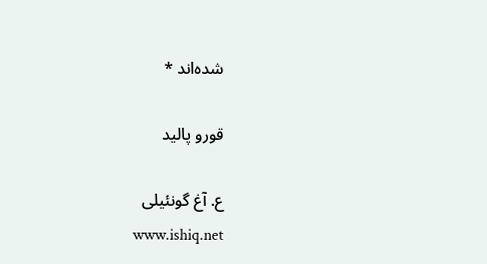شده‌اند *

قورو پالید

ع. آغ‌ گونئیلی
www.ishiq.net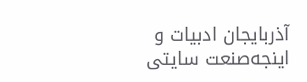آذربایجان ادبیات و اینجه‌صنعت سایتی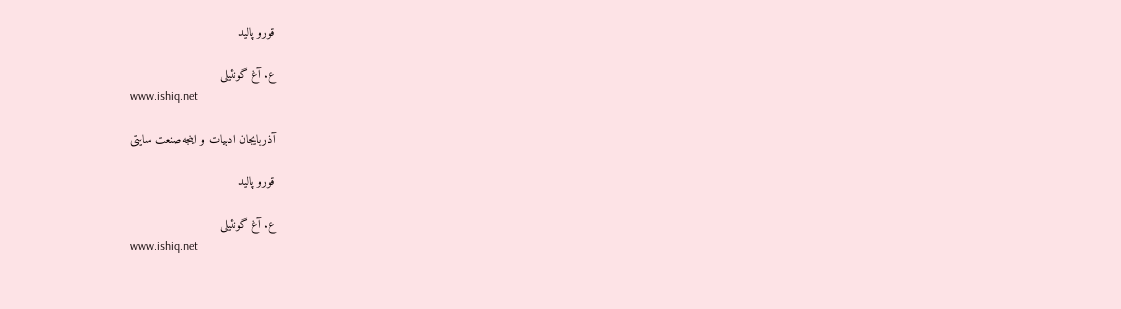قورو پالید

ع. آغ‌ گونئیلی
www.ishiq.net

آذربایجان ادبیات و اینجه‌صنعت سایتی

قورو پالید

ع. آغ‌ گونئیلی
www.ishiq.net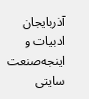آذربایجان ادبیات و اینجه‌صنعت سایتی